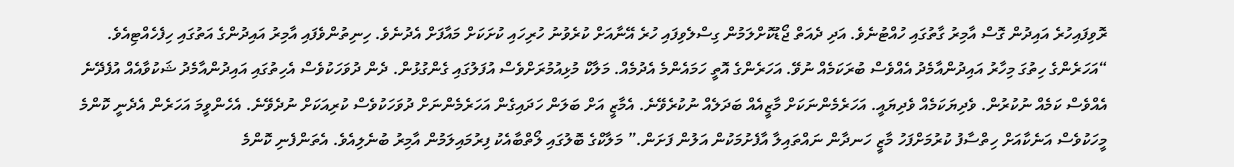ރޮވިފައިހުރެ އައިދުން ގޮސް އާމިރު ގާތުގައި ހުއްޓުނެވެ. އަދި ދެއަތް ޖޯޑުކޮށްލަމުން ގިސްލެވިފައި ހުރެ އޭނާއަށް ކުރެވުނު ހުރިހައި ކުށަކަށް މައާފަށް އެދުނެވެ. ހިނިތުންވެފައި އާމިރު އައިދުންގެ އަތުގައި ހިފެހެއްޓިއެވެ. “އަހަރެންގެ ހިތުގަ މިހާރު އައިދުންއާމެދު އެއްވެސް ބުރަކަމެއް ނުވޭ. އަހަރެންގެ އޮތީ ހަމައެންމެ އެދުމެއް. މަލާކް މުޅިއުމުރަށްވެސް އުފަލުގައި ގެންގުޅުން. ދެން ދުވަހަކުވެސް އެހިތުގައި އައިދުންއާމެދު ޝަކުވާއެއް އުފެދޭނެ އެއްވެސް ކަމެއް ނުކުރުން. ވެދިޔަކަމެއް ވެދިޔައީ. އަހަރެމެންނަކަށް މާޒީއެއް ބަދަލެއް ނުކުރެވޭނެ. އެމާޒީ އަށް ބަލަން ހަދައިގެން އަހަރެމެންނަށް ދުވަހަކުވެސް ކުރިއަކަށް ނުދެވޭނެ. އެހެންވީމަ އަހަރެން އެދެނީ ކޮންމެ މީހަކުވެސް އަނެކާއަށް ހިތްސާފު ކުރުމަށްފަހު މާޒީ ހަނދާން ނައްތައިލާ އާފެށުމަކުން އަލުން ފަށަން.” މަލާކްގެ ބޮލުގައި ލޯތްބާއެކު ފިރުމައިލަމުން އާމިރު ބުނެލިއެވެ. އެތަންފެނި ކޮންމެ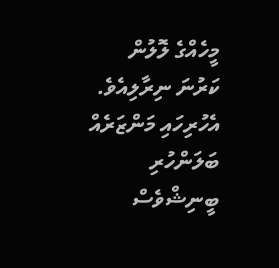މީހެއްގެ ލޮލުން ކަރުނަ ނިރާލިއެވެ.
އެހުރިހައި މަންޒަރެއް ބަލަންހުރި ބީނިޝްވެސް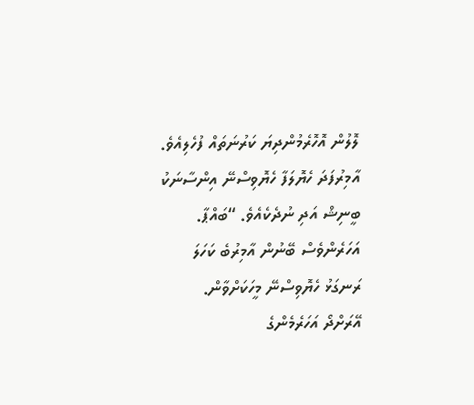ލޮލުން އޮހޮރެމުންދިޔަ ކަރުނަތައް ފުހެލިއެވެ. އާމިރުފަދަ ހެޔޮލަފާ ހެޔޮވިސްނޭ އިންސާނަކު ބީނިޝް އަދި ނުދެކެއެވެ. “ބައްޕާ. އަހަރެންވެސް ބޭނުން އާމިރުބެ ކަހަލަ ރަނގަޅު ހެޔޮވިސްނޭ މީހަކަށްވާން. އޭރަށްދޯ އަހަރެމެންގެ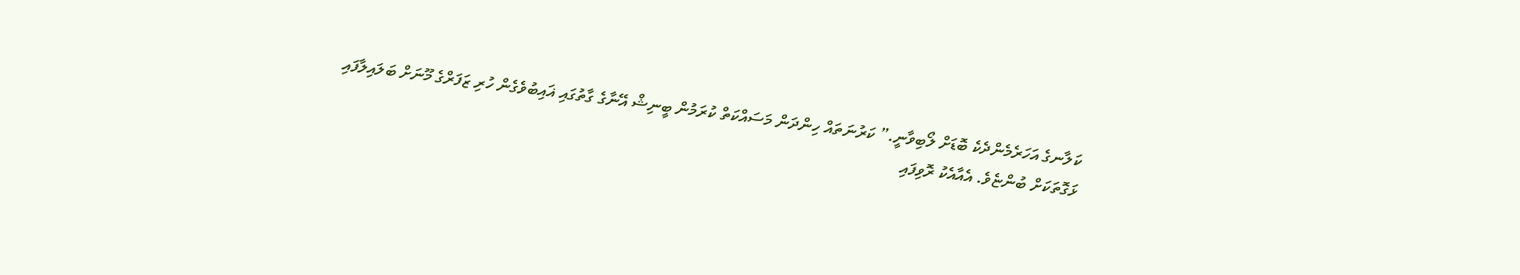ކަލާނގެ އަހަރެމެންދެކެ ބޮޑަށް ލޯބިވާނީ.” ކަރުނަތައް ހިންދަން މަސައްކަތް ކުރަމުން ބީނިޝް އޭނާގެ ގާތުގައި ޣައިބުވެގެން ހުރި ޒަފަރްގެ މޫނަށް ބަލައިލާފައި ޅަގޮތަކަށް ބުންޏެވެ. އެއާއެކު ރޮވިފައި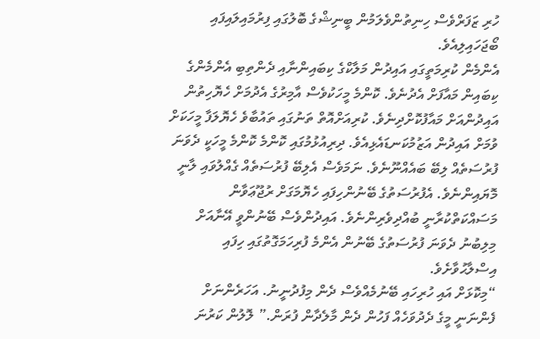ހުރި ޒަފަރްވެސް ހިނިތުންވެލަމުން ބީނިޝްގެ ބޮލުގައި ފިރުމައިލައިފައި ބޯޖަހައިލިއެވެ.
އެންމެން ކުރިމަތީގައި އައިދުން މަލާކްގެ ކިބައިންނާއި ދެންތިބި އެންމެންގެ ކިބައިން މައާފަށް އެދުނެވެ. ކޮންމެ މީހަކުވެސް އާމިރުގެ އެދުމަށް ހެޔޮހިތުން އައިދުންއަށް މައާފުކޮށްދިނެވެ. ކުރިއަށްއޮތް ތަނުގައި ތައުބާވެ ހެޔޮލަފާ މީހަކަށް ވުމަށް އައިދުން އަޒުމުކަނޑައެޅިއެވެ. ދިރިއުޅުމުގައި ކޮންމެ ކޮންމެ މީހަކީ ދެވަނަ ފުރުސަތެއް ލިބޭ ބައެއްނޫނެވެ. ނަމަވެސް އެލިބޭ ފުރުސަތެއް ގެއްލުވައި ލާނީ މޮޔައިންނެވެ. އެފުރުސަތުގެ ބޭނުންހިފައި ހެޔޮމަގަށް ރުޖޫޢަވާން މަސައްކަތްކުރާނީ ބުއްދިވެރިންނެވެ. އައިދުންވެސް ބޭނުންވީ އޭނާއަށް މިލިބުނު ދެވަނަ ފުރުސަތުގެ ބޭނުން އެންމެ ފުރިހަމަގޮތުގައި ހިފައި އިސްލާޙުވާށެވެ.
“މިކޮޅަށް އައި ހުރިހައި ބޭނުމެއްވެސް ދެން މިފުދުނީނު. އަހަރެންނަށް ފެންނަނީ މީގެ ދެދުވަހެއް ފަހުން ދެން މާލެދާން ފުރަން.” ލޮލުން ކަރުނަ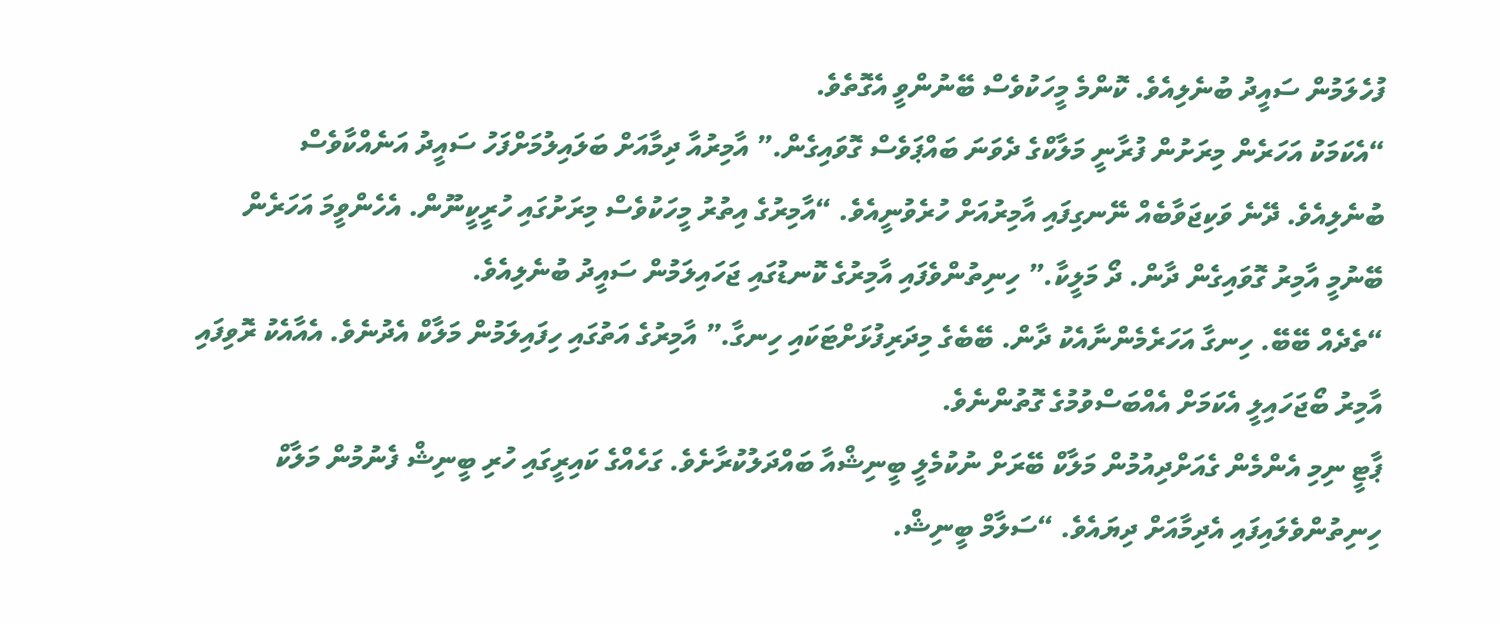ފުހެލަމުން ސައީދު ބުނެލިއެވެ. ކޮންމެ މީހަކުވެސް ބޭނުންވީ އެގޮތެވެ.
“އެކަމަކު އަހަރެން މިރަށުން ފުރާނީ މަލާކްގެ ދެވަނަ ބައްޕަވެސް ގޮވައިގެން.” އާމިރުއާ ދިމާއަށް ބަލައިލުމަށްފަހު ސައީދު އަނެއްކާވެސް ބުނެލިއެވެ. ދޭނެ ވަކިޖަވާބެއް ނޭނގިފައި އާމިރުއަށް ހުރެވުނީއެވެ. “އާމިރުގެ އިތުރު މީހަކުވެސް މިރަށުގައި ހުރީކީނޫން. އެހެންވީމަ އަހަރެން ބޭނުމީ އާމިރު ގޮވައިގެން ދާން. ދޯ މަލީކާ.” ހިނިތުންވެފައި އާމިރުގެ ކޮނޑުގައި ޖަހައިލަމުން ސައީދު ބުނެލިއެވެ.
“ތެދެއް ބޭބޭ. ހިނގާ އަހަރެމެންނާއެކު ދާން. ބޭބެގެ މިދަރިފުޅަށްޓަކައި ހިނގާ.” އާމިރުގެ އަތުގައި ހިފައިލަމުން މަލާކް އެދުނެވެ. އެއާއެކު ރޮވިފައި އާމިރު ބޯޖަހައިލީ އެކަމަށް އެއްބަސްވުމުގެ ގޮތުންނެވެ.
ޕާޓީ ނިމި އެންމެން ގެއަށްދިއުމުން މަލާކް ބޭރަށް ނުކުމެލީ ބީނިޝްއާ ބައްދަލުކުރާށެވެ. ގަހެއްގެ ކައިރީގައި ހުރި ބީނިޝް ފެނުމުން މަލާކް ހިނިތުންވެލައިފައި އެދިމާއަށް ދިޔައެވެ. “ސަލާމް ބީނިޝް.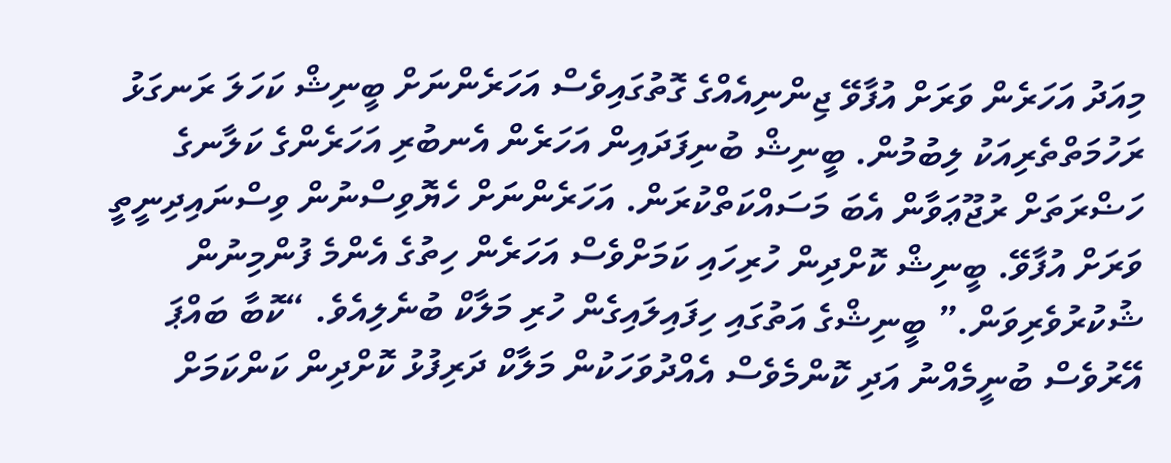މިއަދު އަހަރެން ވަރަށް އުފާވޭ ޖިންނިއެއްގެ ގޮތުގައިވެސް އަހަރެންނަށް ބީނިޝް ކަހަލަ ރަނގަޅު ރަހުމަތްތެރިއަކު ލިބުމުން. ބީނިޝް ބުނިފަދައިން އަހަރެން އެނބުރި އަހަރެންގެ ކަލާނގެ ހަޟްރަތަށް ރުޖޫޢަވާން އެބަ މަސައްކަތްކުރަން. އަހަރެންނަށް ހެޔޮވިސްނުން ވިސްނައިދިނީތީ ވަރަށް އުފާވޭ. ބީނިޝް ކޮށްދިން ހުރިހައި ކަމަށްވެސް އަހަރެން ހިތުގެ އެންމެ ފުންމިނުން ޝުކުރުވެރިވަން.” ބީނިޝްގެ އަތުގައި ހިފައިލައިގެން ހުރި މަލާކް ބުނެލިއެވެ. “ކޮބާ ބައްޕަ އޭރުވެސް ބުނީމެއްނު އަދި ކޮންމެވެސް އެއްދުވަހަކުން މަލާކް ދަރިފުޅު ކޮށްދިން ކަންކަމަށް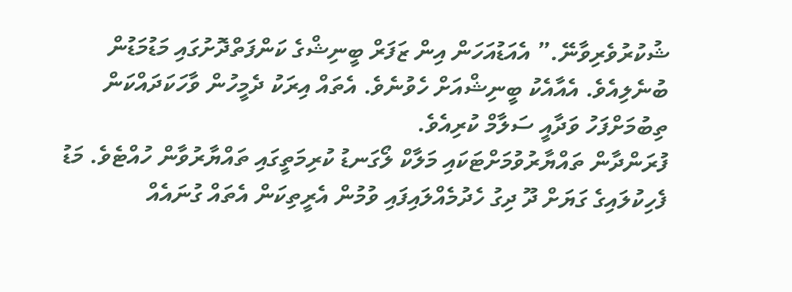ޝުކުރުވެރިވާނޭ.” އެއަޑުއަހަން އިން ޒަފަރް ބީނިޝްގެ ކަންފަތްދޮށުގައި މަޑުމަޑުން ބުނެލިއެވެ. އެއާއެކު ބީނިޝްއަށް ހެވުނެވެ. އެތައް އިރަކު ދެމީހުން ވާހަކަދައްކަން ތިބުމަށްފަހު ވަދާއީ ސަލާމް ކުރިއެވެ.
ފުރަންދާން ތައްޔާރުވުމަށްޓަކައި މަލާކް ލޯގަނޑު ކުރިމަތީގައި ތައްޔާރުވާން ހުއްޓެވެ. މަޑު ފެހިކުލައިގެ ގަޔަށް ދޫ ދިގު ހެދުމެއްލައިފައި ވުމުން އެރީތިކަން އެތައް ގުނައެއް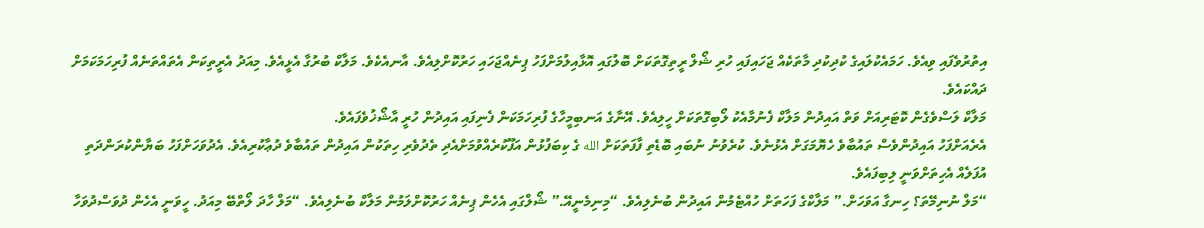އިތުރުވެފައި ވިއެވެ. ހަމައެކުލައިގެ ކުދިކުދި މާތަކެއް ޖަހައިފައި ހުރި ޝޯލް ރީތިގޮތަކަށް ބޮލުގައި އޮޅާއިލުމަށްފަހު ޕިނެއްޖަހައި ހަރުކޮށްލިއެވެ. އާނއެކެވެ. މަލާކް ބުރުގާ އެޅީއެވެ. މިއަދު އެރީތިކަން އެތައްތަނެއް ފުރިހަމަކަމަށް ދައްކައެވެ.
މަލާކް ލަސްވެގެން ކޮޓަރިއަށް ވަތް އައިދުން މަލާކް ފެނުމާއެކު ލޯބިގޮތަކަށް ހީލިއެވެ. އޭނާގެ އަނބިމީހާގެ ފުރިހަމަކަން ފެނިފައި އައިދުން ހުރީ އާޝޯޚުވެފައެވެ.
އެރެއަށްފަހު އައިދުންވެސް ތައުބާވެ ހެޔޮމަގަށް އެޅުނެވެ. ކުރެވުނު ނުބައި ބޮޑެތި ފާފަތަކަށް الله ގެ ކިބަފުޅުން އަފޫކުރެއްވުމަށްއެދި ތެދުވެރި ހިތަކުން އައިދުން ތައުބާވެ ދުޢާކުރިއެވެ. އެދުވަހަށްފަހު ބަޔާންކުރަންދަތި އުފަލެއް އެހިތަށްވަނީ ލިބިފައެވެ.
“މަލް ނުނިމޭތަ؟ ހިނގާ އަވަހަށް.” މަލާކްގެ ފަހަތަށް ހުއްޓެމުން އައިދުން ބުނެލިއެވެ. “މިނިމެނީއޭ.” ޝޯލްގައި އެހެން ޕިނެއް ހަރުކޮށްލަމުން މަލާކް ބުނެލިއެވެ. “މަލް ހާދަ ލޯތްބޭ މިއަދު. ހީވަނީ އެހެން ދުވަސްދުވަހާ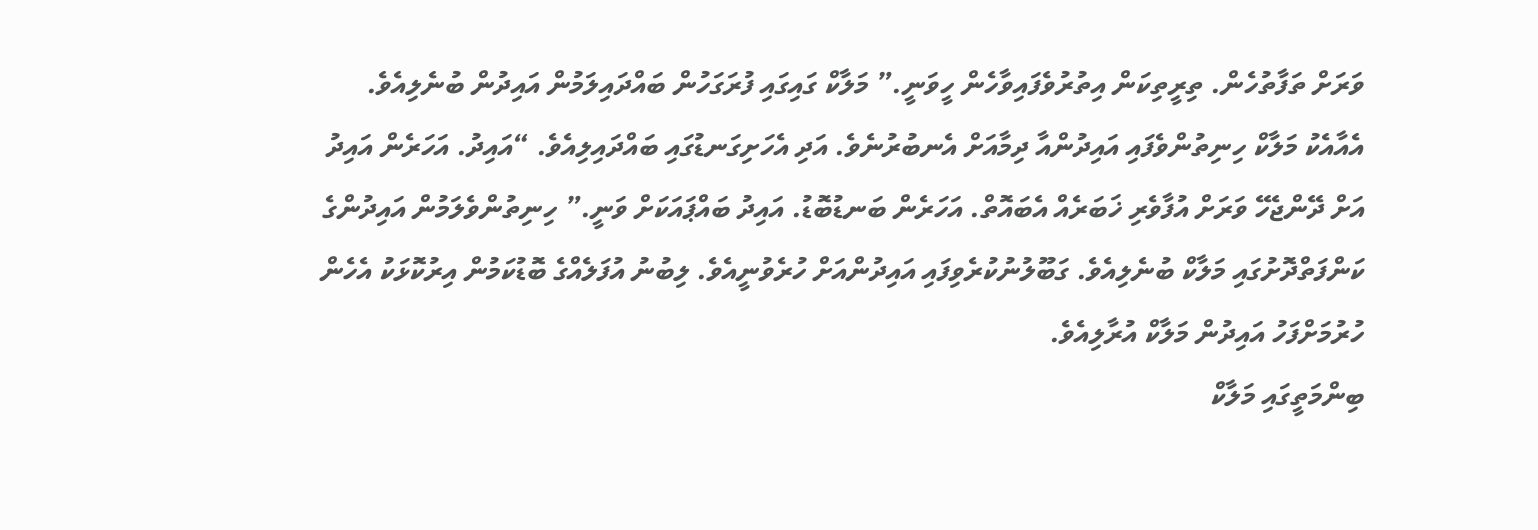ވަރަށް ތަފާތުހެން. ތިރީތިކަން އިތުރުވެފައިވާހެން ހީވަނީ.” މަލާކް ގައިގައި ފުރަގަހުން ބައްދައިލަމުން އައިދުން ބުނެލިއެވެ. އެއާއެކު މަލާކް ހިނިތުންވެފައި އައިދުންއާ ދިމާއަށް އެނބުރުނެވެ. އަދި އެހަށިގަނޑުގައި ބައްދައިލިއެވެ. “އައިދު. އަހަރެން އައިދު އަށް ދޭންޖެހޭ ވަރަށް އުފާވެރި ޚަބަރެއް އެބައޮތް. އަހަރެން ބަނޑުބޮޑު. އައިދު ބައްޕައަކަށް ވަނީ.” ހިނިތުންވެލަމުން އައިދުންގެ ކަންފަތްދޮށުގައި މަލާކް ބުނެލިއެވެ. ގަބޫލުނުކުރެވިފައި އައިދުންއަށް ހުރެވުނީއެވެ. ލިބުނު އުފަލެއްގެ ބޮޑުކަމުން އިރުކޮޅަކު އެހެން ހުރުމަށްފަހު އައިދުން މަލާކް އުރާލިއެވެ.
ބިންމަތީގައި މަލާކް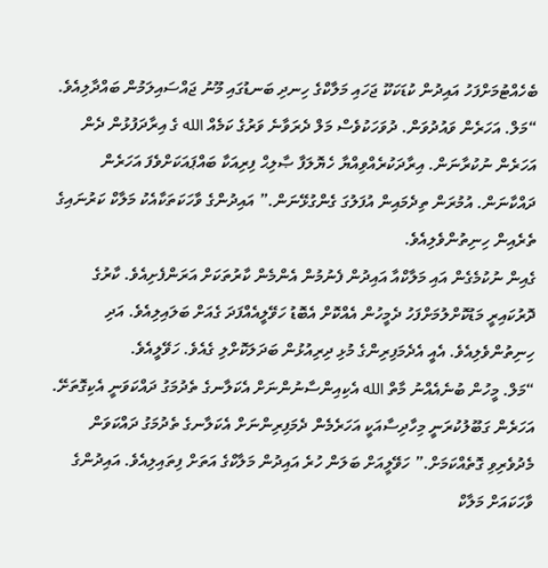ބެހެއްޓުމަށްފަހު އައިދުން ކުޑަކަކޫ ޖަހައި މަލާކްގެ ހިނދި ބަނޑުގައި މޫނު ޖައްސައިލަމުން ބައްދާލިއެވެ. “މަލް. އަހަރެން ވައުދުވަން. ދުވަހަކުވެސް މަލް ދެރަވާނެ ވަރުގެ ކަމެއް الله ގެ އިރާދަފުޅުން ދެން އަހަރެން ނުކުރާނަން. އިރާދަކުރެއްވިއްޔާ ހެޔޮލަފާ ޞާލިޙް ފިރިއަކާ ބައްޕައަކަށްވެފަ އަހަރެން ދައްކާނަން. އުމުރަން ތިދެމައިން އުފަލުގަ ގެންގުޅޭނަން.” އައިދުންގެ ވާހަކަތަކާއެކު މަލާކް ކަރުނައިގެ ތެރެއިން ހިނިތުންވެލިއެވެ.
ގެއިން ނުކުމެގެން އައި މަލާކްއާ އައިދުން ފެނުމުން އެންމެން ކާރުތަކަށް އަރަންފެށިއެވެ. ކާރުގެ ދޮރުކައިރީ މަޑުކޮށްލުމަށްފަހު ދެމީހުން އެއްކޮށް އެބޮޑު ހަވޭލީއެއްފަދަ ގެއަށް ބަލައިލިއެވެ. އަދި ހިނިތުންވެލިއެވެ. އެއީ އެދެމަފިރިންގެ މުޅި ދިރިއުޅުން ބަދަލަކޮށްލި ގެއެވެ. ހަވޭލީއެވެ.
“މަލް. މީހުން ބުނެއެއްނު މާތް الله އެކިއިންސާނުންނަށް އެކަލާނގެ ތެދުމަގު ދައްކަވަނީ އެކިގޮތަށޭ. އަހަރެން ގަބޫލުކުރަނީ މިހާދިސާއަކީ އަހަރެމެން ދެމަފިރިންނަށް އެކަލާނގެ ތެދުމަގު ދައްކަވަން މެދުވެރިވި ގޮތެއްކަމަށް.” ހަވޭލީއަށް ބަލަން ހުރެ އައިދުން މަލާކްގެ އަތަށް ފިތައިލިއެވެ. އައިދުންގެ ވާހަކައަށް މަލާކް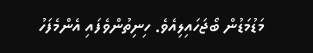މަޑުމަޑުން ބޯޖަހައިލިއެވެ. ހިނިތުންވެފައި އެންމެފަހު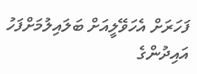ފަހަރަށް އެހަވޭލީއަށް ބަލައިލުމަށްފަހު އައިދުންގެ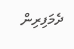ދެމަފިރިން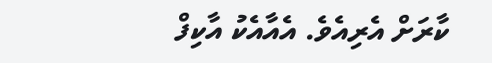ކާރަށް އެރިއެވެ. އެއާއެކު އާކިފް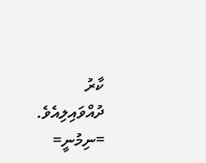ކާރު ދުއްވައިލިއެވެ.
=ނިމުނީ=